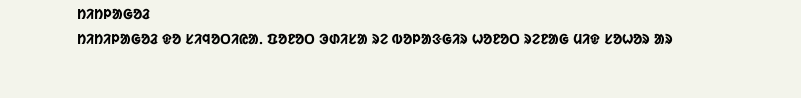ᱴᱤᱴᱞᱟᱜᱚᱲ
ᱴᱤᱴᱤᱞᱟᱜᱚᱲ ᱫᱚ ᱥᱤᱧᱚᱛᱤᱭᱟᱹ ᱯᱚᱱᱚᱛ ᱳᱰᱤᱥᱟ ᱨᱮ ᱵᱚᱞᱟᱝᱜᱤᱨ ᱦᱚᱱᱚᱛ ᱨᱮᱱᱟᱜ ᱢᱤᱫ ᱥᱚᱦᱚᱨ ᱟᱨ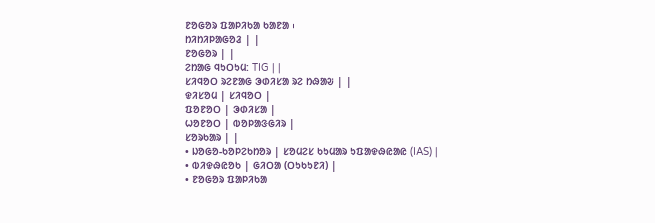ᱱᱚᱜᱚᱨ ᱯᱟᱞᱤᱠᱟ ᱠᱟᱱᱟ ᱾
ᱴᱤᱴᱤᱞᱟᱜᱚᱲ | |
ᱱᱚᱜᱚᱨ | |
ᱮᱴᱟᱜ ᱧᱩᱛᱩᱢ: TIG | |
ᱥᱤᱧᱚᱛ ᱨᱮᱱᱟᱜ ᱳᱰᱤᱥᱟ ᱨᱮ ᱴᱷᱟᱶ | |
ᱫᱤᱥᱚᱢ | ᱥᱤᱧᱚᱛ |
ᱯᱚᱱᱚᱛ | ᱳᱰᱤᱥᱟ |
ᱦᱚᱱᱚᱛ | ᱵᱚᱞᱟᱝᱜᱤᱨ |
ᱥᱚᱨᱠᱟᱨ | |
• ᱡᱚᱜᱚ-ᱠᱚᱞᱮᱠᱴᱚᱨ | ᱥᱚᱢᱮᱥ ᱠᱩᱢᱟᱨ ᱩᱯᱟᱫᱷᱭᱟᱭ (IAS) |
• ᱵᱤᱫᱷᱭᱚᱠ | ᱜᱤᱛᱟ (ᱛᱩᱠᱩᱱᱤ) |
• ᱱᱚᱜᱚᱨ ᱯᱟᱞᱤᱠᱟ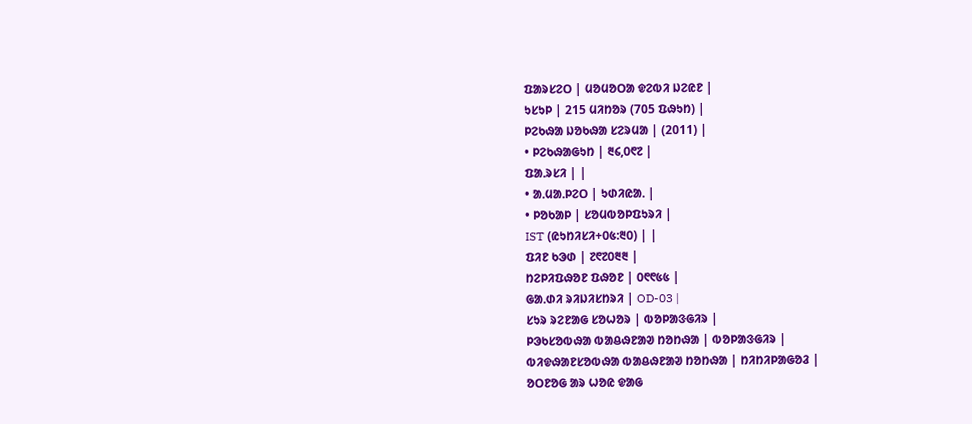ᱯᱟᱨᱥᱮᱛ | ᱢᱚᱢᱚᱛᱟ ᱫᱮᱵᱤ ᱡᱮᱭᱱ |
ᱩᱥᱩᱞ | 215 ᱢᱤᱴᱚᱨ (705 ᱯᱷᱩᱴ) |
ᱞᱮᱠᱷᱟ ᱡᱚᱠᱷᱟ ᱥᱮᱨᱢᱟ | (2011) |
• ᱞᱮᱠᱷᱟᱜᱩᱴ | ᱓᱔,᱐᱖᱗ |
ᱯᱟᱹᱨᱥᱤ | |
• ᱟᱹᱢᱟᱹᱞᱮᱛ | ᱩᱰᱤᱭᱟᱹ |
• ᱞᱚᱠᱟᱞ | ᱥᱚᱢᱵᱚᱞᱯᱩᱨᱤ |
IST (ᱭᱩᱴᱤᱥᱤ+᱐᱕:᱓᱐) | |
ᱯᱤᱱ ᱠᱳᱰ | ᱗᱖᱗᱐᱓᱓ |
ᱴᱮᱞᱤᱯᱷᱚᱱ ᱯᱷᱚᱱ | ᱐᱖᱖᱕᱕ |
ᱜᱟᱹᱰᱤ ᱨᱤᱡᱤᱥᱴᱨᱤ | OD-03 |
ᱥᱩᱨ ᱨᱮᱱᱟᱜ ᱥᱚᱦᱚᱨ | ᱵᱚᱞᱟᱝᱜᱤᱨ |
ᱞᱳᱠᱥᱚᱵᱷᱟ ᱵᱟᱪᱷᱱᱟᱣ ᱴᱚᱴᱷᱟ | ᱵᱚᱞᱟᱝᱜᱤᱨ |
ᱵᱤᱫᱷᱟᱱᱥᱚᱵᱷᱟ ᱵᱟᱪᱷᱱᱟᱣ ᱴᱚᱴᱷᱟ | ᱴᱤᱴᱤᱞᱟᱜᱚᱲ |
ᱚᱛᱱᱚᱜ ᱟᱨ ᱦᱚᱭ ᱫᱟᱜ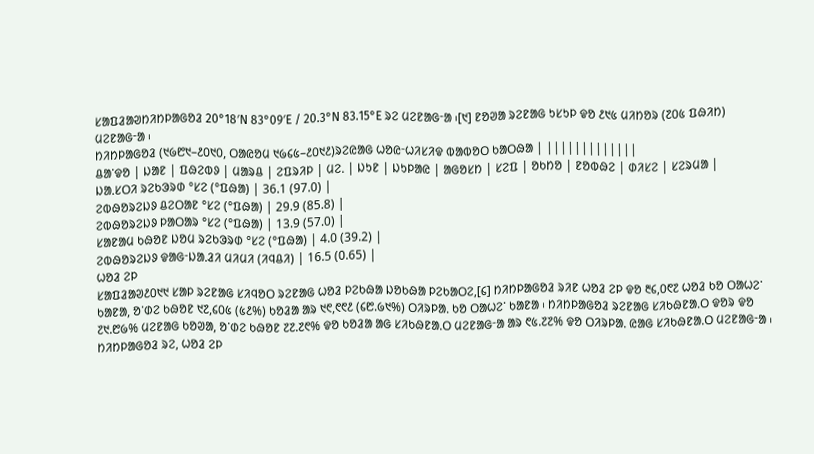ᱥᱟᱯᱲᱟᱣᱴᱤᱴᱞᱟᱜᱚᱲ 20°18′N 83°09′E / 20.3°N 83.15°E ᱨᱮ ᱢᱮᱱᱟᱜᱼᱟ ᱾[᱑] ᱱᱚᱣᱟ ᱨᱮᱱᱟᱜ ᱩᱥᱩᱞ ᱫᱚ ᱒᱑᱕ ᱢᱤᱴᱚᱨ (᱗᱐᱕ ᱯᱷᱤᱴ) ᱢᱮᱱᱟᱜᱼᱟ ᱾
ᱴᱤᱴᱞᱟᱜᱚᱲ (᱑᱙᱘᱑–᱒᱐᱑᱐, ᱛᱟᱭᱚᱢ ᱑᱙᱔᱕–᱒᱐᱑᱒)ᱨᱮᱭᱟᱜ ᱦᱚᱭᱼᱦᱤᱥᱤᱫ ᱵᱟᱵᱚᱛ ᱠᱟᱛᱷᱟ | |||||||||||||
ᱪᱟᱸᱫᱚ | ᱡᱟᱱ | ᱯᱷᱮᱵᱽ | ᱢᱟᱨᱪ | ᱮᱯᱨᱤᱞ | ᱢᱮᱹ | ᱡᱩᱱ | ᱡᱩᱞᱟᱭ | ᱟᱜᱚᱥᱴ | ᱥᱮᱯ | ᱚᱠᱴᱚ | ᱱᱚᱵᱷᱮ | ᱰᱤᱥᱮ | ᱥᱮᱨᱢᱟ |
ᱡᱟᱹᱥᱛᱤ ᱨᱮᱠᱳᱨᱰ °ᱥᱮ (°ᱯᱷᱟ) | 36.1 (97.0) |
ᱮᱵᱷᱚᱨᱮᱡᱽ ᱪᱮᱛᱟᱱ °ᱥᱮ (°ᱯᱷᱟ) | 29.9 (85.8) |
ᱮᱵᱷᱚᱨᱮᱡᱽ ᱞᱟᱛᱟᱨ °ᱥᱮ (°ᱯᱷᱟ) | 13.9 (57.0) |
ᱥᱟᱱᱟᱢ ᱠᱷᱚᱱ ᱡᱚᱢ ᱨᱮᱠᱳᱨᱰ °ᱥᱮ (°ᱯᱷᱟ) | 4.0 (39.2) |
ᱮᱵᱷᱚᱨᱮᱡᱽ ᱫᱟᱜᱼᱡᱟᱹᱲᱤ ᱢᱤᱢᱤ (ᱤᱧᱪᱤ) | 16.5 (0.65) |
ᱦᱚᱲ ᱮᱞ
ᱥᱟᱯᱲᱟᱣ᱒᱐᱑᱑ ᱥᱟᱞ ᱨᱮᱱᱟᱜ ᱥᱤᱧᱚᱛ ᱨᱮᱱᱟᱜ ᱦᱚᱲ ᱞᱮᱠᱷᱟ ᱡᱚᱠᱷᱟ ᱞᱮᱠᱟᱛᱮ,[᱔] ᱴᱤᱴᱞᱟᱜᱚᱲ ᱨᱤᱱ ᱦᱚᱲ ᱮᱞ ᱫᱚ ᱓᱔,᱐᱖᱗ ᱦᱚᱲ ᱠᱚ ᱛᱟᱦᱮᱸ ᱠᱟᱱᱟ, ᱚᱸᱰᱮ ᱠᱷᱚᱱ ᱑᱗,᱔᱐᱕ (᱕᱒%) ᱠᱚᱲᱟ ᱟᱨ ᱑᱖,᱖᱖᱒ (᱔᱘.᱙᱑%) ᱛᱤᱨᱞᱟᱹ ᱠᱚ ᱛᱟᱦᱮᱸ ᱠᱟᱱᱟ ᱾ ᱴᱤᱴᱞᱟᱜᱚᱲ ᱨᱮᱱᱟᱜ ᱥᱤᱠᱷᱱᱟᱹᱛ ᱫᱚᱨ ᱫᱚ ᱗᱑.᱘᱙% ᱢᱮᱱᱟᱜ ᱠᱚᱣᱟ, ᱚᱸᱰᱮ ᱠᱷᱚᱱ ᱗᱗.᱗᱖% ᱫᱚ ᱠᱚᱲᱟ ᱟᱜ ᱥᱤᱠᱷᱱᱟᱹᱛ ᱢᱮᱱᱟᱜᱼᱟ ᱟᱨ ᱖᱕.᱗᱗% ᱫᱚ ᱛᱤᱨᱞᱟᱹ ᱭᱟᱜ ᱥᱤᱠᱷᱱᱟᱹᱛ ᱢᱮᱱᱟᱜᱼᱟ ᱾ ᱴᱤᱴᱞᱟᱜᱚᱲ ᱨᱮ, ᱦᱚᱲ ᱮᱞ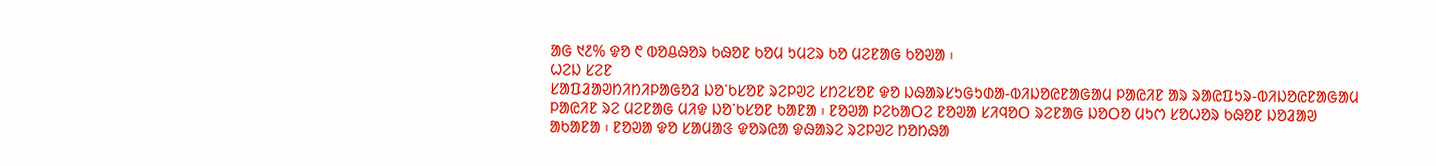ᱟᱜ ᱑᱒% ᱫᱚ ᱖ ᱵᱚᱪᱷᱚᱨ ᱠᱷᱚᱱ ᱠᱚᱢ ᱩᱢᱮᱨ ᱠᱚ ᱢᱮᱱᱟᱜ ᱠᱚᱣᱟ ᱾
ᱦᱮᱡ ᱥᱮᱱ
ᱥᱟᱯᱲᱟᱣᱴᱤᱴᱤᱞᱟᱜᱚᱲ ᱡᱚᱸᱠᱥᱚᱱ ᱨᱮᱞᱣᱮ ᱥᱴᱮᱥᱚᱱ ᱫᱚ ᱡᱷᱟᱨᱥᱩᱜᱩᱰᱟ-ᱵᱤᱡᱚᱭᱱᱟᱜᱟᱢ ᱞᱟᱭᱤᱱ ᱟᱨ ᱨᱟᱭᱯᱩᱨ-ᱵᱤᱡᱚᱭᱱᱟᱜᱟᱢ ᱞᱟᱭᱤᱱ ᱨᱮ ᱢᱮᱱᱟᱜ ᱢᱤᱫ ᱡᱚᱸᱠᱥᱚᱱ ᱠᱟᱱᱟ ᱾ ᱱᱚᱣᱟ ᱞᱮᱠᱟᱛᱮ ᱱᱚᱣᱟ ᱥᱤᱧᱚᱛ ᱨᱮᱱᱟᱜ ᱡᱚᱛᱚ ᱢᱩᱬ ᱥᱚᱦᱚᱨ ᱠᱷᱚᱱ ᱡᱚᱲᱟᱣ ᱟᱠᱟᱱᱟ ᱾ ᱱᱚᱣᱟ ᱫᱚ ᱥᱟᱢᱟᱝ ᱫᱚᱨᱭᱟ ᱫᱷᱟᱨᱮ ᱨᱮᱞᱣᱮ ᱴᱚᱴᱷᱟ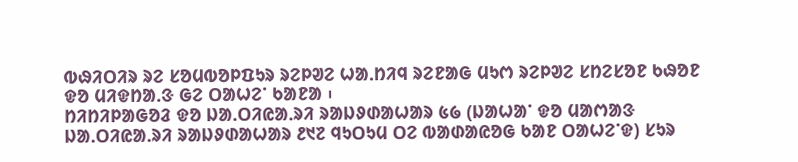ᱵᱷᱤᱛᱤᱨ ᱨᱮ ᱥᱚᱢᱵᱚᱞᱯᱩᱨ ᱨᱮᱞᱣᱮ ᱦᱟᱹᱴᱤᱧ ᱨᱮᱱᱟᱜ ᱢᱩᱬ ᱨᱮᱞᱣᱮ ᱥᱴᱮᱥᱚᱱ ᱠᱷᱚᱱ ᱫᱚ ᱢᱤᱫᱴᱟᱹᱝ ᱜᱮ ᱛᱟᱦᱮᱸ ᱠᱟᱱᱟ ᱾
ᱴᱤᱴᱤᱞᱟᱜᱚᱲ ᱫᱚ ᱡᱟᱹᱛᱤᱭᱟᱹᱨᱤ ᱨᱟᱡᱽᱰᱟᱦᱟᱨ ᱕᱙ (ᱡᱟᱦᱟᱸ ᱫᱚ ᱢᱟᱬᱟᱝ ᱡᱟᱹᱛᱤᱭᱟᱹᱨᱤ ᱨᱟᱡᱽᱰᱟᱦᱟᱨ ᱒᱑᱗ ᱧᱩᱛᱩᱢ ᱛᱮ ᱵᱟᱰᱟᱭᱚᱜ ᱠᱟᱱ ᱛᱟᱦᱮᱸᱫ) ᱥᱩᱨ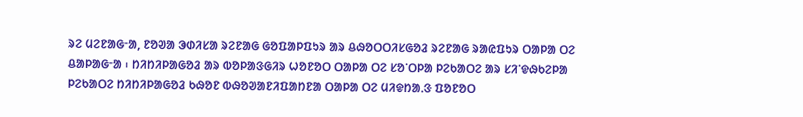ᱨᱮ ᱢᱮᱱᱟᱜᱼᱟ, ᱱᱚᱣᱟ ᱳᱰᱤᱥᱟ ᱨᱮᱱᱟᱜ ᱜᱚᱯᱟᱞᱯᱩᱨ ᱟᱨ ᱪᱷᱚᱛᱛᱤᱥᱜᱚᱲ ᱨᱮᱱᱟᱜ ᱨᱟᱭᱯᱩᱨ ᱛᱟᱞᱟ ᱛᱮ ᱪᱟᱞᱟᱜᱼᱟ ᱾ ᱴᱤᱴᱤᱞᱟᱜᱚᱲ ᱟᱨ ᱵᱚᱞᱟᱝᱜᱤᱨ ᱦᱚᱱᱚᱛ ᱛᱟᱞᱟ ᱛᱮ ᱥᱚᱸᱛᱞᱟ ᱞᱮᱠᱟᱛᱮ ᱟᱨ ᱥᱤᱸᱫᱷᱠᱮᱞᱟ ᱞᱮᱠᱟᱛᱮ ᱴᱤᱴᱤᱞᱟᱜᱚᱲ ᱠᱷᱚᱱ ᱵᱷᱚᱣᱟᱱᱤᱯᱟᱴᱱᱟ ᱛᱟᱞᱟ ᱛᱮ ᱢᱤᱫᱴᱟᱹᱝ ᱯᱚᱱᱚᱛ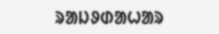ᱨᱟᱡᱽᱰᱟᱦᱟᱨ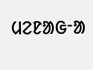ᱢᱮᱱᱟᱜᱼᱟ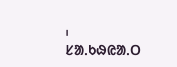᱾
ᱥᱟᱹᱠᱷᱭᱟᱹᱛ